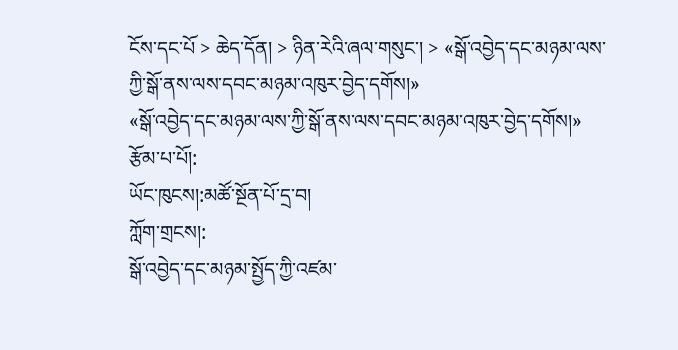ངོས་དང་པོ > ཆེད་དོན། > ཉིན་རེའི་ཞལ་གསུང་། > «སྒོ་འབྱེད་དང་མཉམ་ལས་ཀྱི་སྒོ་ནས་ལས་དབང་མཉམ་འཁུར་བྱེད་དགོས།»
«སྒོ་འབྱེད་དང་མཉམ་ལས་ཀྱི་སྒོ་ནས་ལས་དབང་མཉམ་འཁུར་བྱེད་དགོས།»
རྩོམ་པ་པོ།:
ཡོང་ཁུངས།:མཚོ་སྔོན་པོ་དྲ་བ།
ཀློག་གྲངས།:
སྒོ་འབྱེད་དང་མཉམ་སྤྱོད་ཀྱི་འཛམ་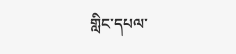གླིང་དཔལ་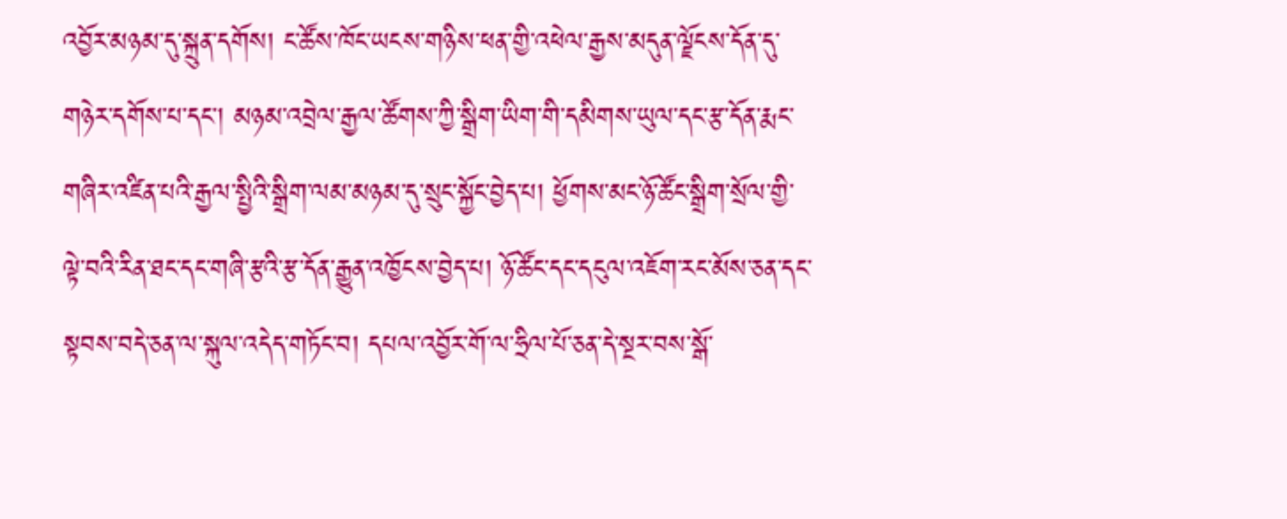འབྱོར་མཉམ་དུ་སྐྲུན་དགོས། ང་ཚོས་ཁོང་ཡངས་གཉིས་ཕན་གྱི་འཕེལ་རྒྱས་མདུན་ལྗོངས་དོན་དུ་གཉེར་དགོས་པ་དང་། མཉམ་འབྲེལ་རྒྱལ་ཚོགས་ཀྱི་སྒྲིག་ཡིག་གི་དམིགས་ཡུལ་དང་རྩ་དོན་རྨང་གཞིར་འཛིན་པའི་རྒྱལ་སྤྱིའི་སྒྲིག་ལམ་མཉམ་དུ་སྲུང་སྐྱོང་བྱེད་པ། ཕྱོགས་མང་ཉོ་ཚོང་སྒྲིག་སྲོལ་གྱི་ལྟེ་བའི་རིན་ཐང་དང་གཞི་རྩའི་རྩ་དོན་རྒྱུན་འཁྱོངས་བྱེད་པ། ཉོ་ཚོང་དང་དངུལ་འཇོག་རང་མོས་ཅན་དང་སྟབས་བདེ་ཅན་ལ་སྐུལ་འདེད་གཏོང་བ། དཔལ་འབྱོར་གོ་ལ་ཧྲིལ་པོ་ཅན་དེ་སྔར་བས་སྒོ་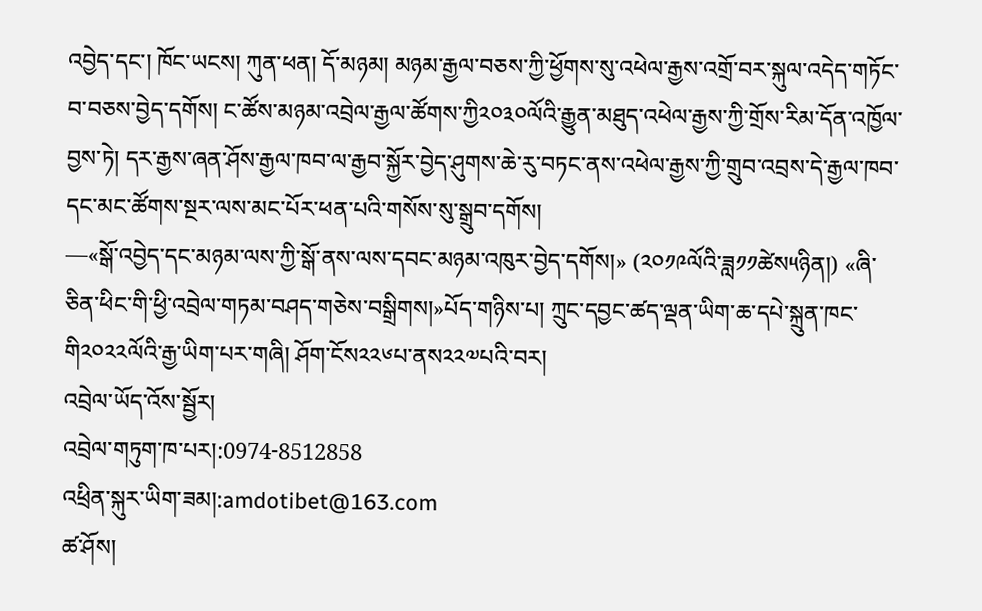འབྱེད་དང་། ཁོང་ཡངས། ཀུན་ཕན། དོ་མཉམ། མཉམ་རྒྱལ་བཅས་ཀྱི་ཕྱོགས་སུ་འཕེལ་རྒྱས་འགྲོ་བར་སྐུལ་འདེད་གཏོང་བ་བཅས་བྱེད་དགོས། ང་ཚོས་མཉམ་འབྲེལ་རྒྱལ་ཚོགས་ཀྱི༢༠༣༠ལོའི་རྒྱུན་མཐུད་འཕེལ་རྒྱས་ཀྱི་གྲོས་རིམ་དོན་འཁྱོལ་བྱས་ཏེ། དར་རྒྱས་ཞན་ཤོས་རྒྱལ་ཁབ་ལ་རྒྱབ་སྐྱོར་བྱེད་ཤུགས་ཆེ་རུ་བཏང་ནས་འཕེལ་རྒྱས་ཀྱི་གྲུབ་འབྲས་དེ་རྒྱལ་ཁབ་དང་མང་ཚོགས་སྔར་ལས་མང་པོར་ཕན་པའི་གསོས་སུ་སྒྲུབ་དགོས།
—«སྒོ་འབྱེད་དང་མཉམ་ལས་ཀྱི་སྒོ་ནས་ལས་དབང་མཉམ་འཁུར་བྱེད་དགོས།» (༢༠༡༩ལོའི་ཟླ༡༡ཚེས༥ཉིན།) «ཞི་ཅིན་ཕིང་གི་ཕྱི་འབྲེལ་གཏམ་བཤད་གཅེས་བསྒྲིགས།»པོད་གཉིས་པ། ཀྲུང་དབྱང་ཚད་ལྡན་ཡིག་ཆ་དཔེ་སྐྲུན་ཁང་གི༢༠༢༢ལོའི་རྒྱ་ཡིག་པར་གཞི། ཤོག་ངོས༢༢༦པ་ནས༢༢༧པའི་བར།
འབྲེལ་ཡོད་འོས་སྦྱོར།
འབྲེལ་གཏུག་ཁ་པར།:0974-8512858
འཕྲིན་སྐུར་ཡིག་ཟམ།:amdotibet@163.com
ཚ་ཤོས།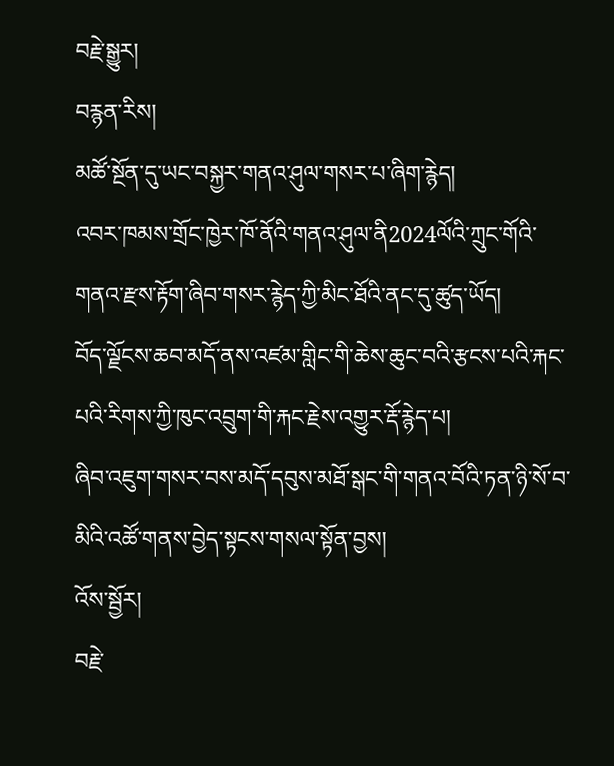བརྗེ་སྒྱུར།
བརྙན་རིས།
མཚོ་སྔོན་དུ་ཡང་བསྐྱར་གནའ་ཤུལ་གསར་པ་ཞིག་རྙེད།
འབར་ཁམས་གྲོང་ཁྱེར་ཁོ་ནོའི་གནའ་ཤུལ་ནི2024ལོའི་ཀྲུང་གོའི་གནའ་རྫས་རྟོག་ཞིབ་གསར་རྙེད་ཀྱི་མིང་ཐོའི་ནང་དུ་ཚུད་ཡོད།
བོད་ལྗོངས་ཆབ་མདོ་ནས་འཛམ་གླིང་གི་ཆེས་ཆུང་བའི་རྩངས་པའི་རྐང་པའི་རིགས་ཀྱི་ཁུང་འབྲུག་གི་རྐང་རྗེས་འགྱུར་རྡོ་རྙེད་པ།
ཞིབ་འཇུག་གསར་བས་མདོ་དབུས་མཐོ་སྒང་གི་གནའ་བོའི་ཏན་ཉི་སོ་བ་མིའི་འཚོ་གནས་བྱེད་སྟངས་གསལ་སྟོན་བྱས།
འོས་སྦྱོར།
བརྗེ་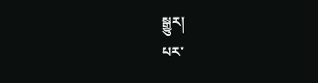སྒྱུར།
པར་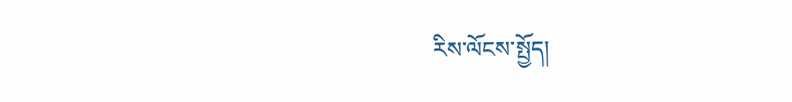རིས་ལོངས་སྤྱོད།